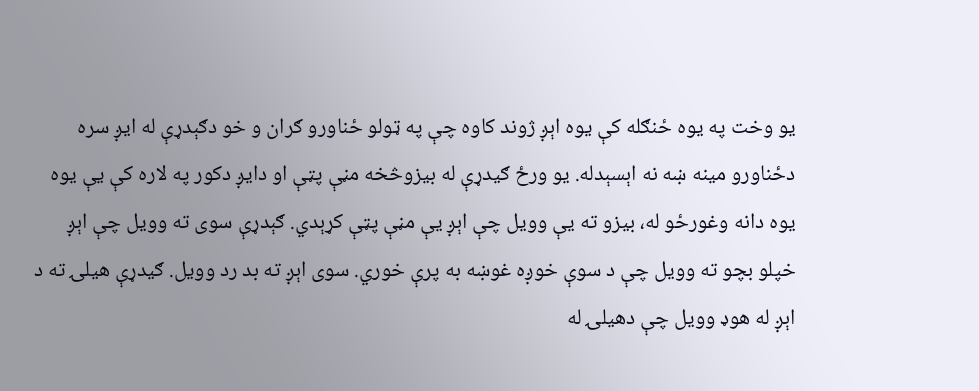يو وخت په يوه ځنګله کې يوه اېږ ژوند کاوه چې په ټولو ځناورو ګران و خو دګېدړې له ايږ سره دځناورو مينه ښه نه اېسېدله. يو ورځ ګيدړې له بيزوڅخه مڼې پټې او دايږ دکور په لاره کې يې يوه يوه دانه وغورځو له، بيزو ته يې وويل چې اېږ يې مڼې پټې کړېدي. ګېدړې سوی ته وويل چې اېږ خپلو بچو ته وويل چې د سوې خوږه غوښه به پرې خوري. سوی اېږ ته بد رد وويل. ګيدړې هيلۍ ته د اېږ له هوډ وويل چې دهيلۍ له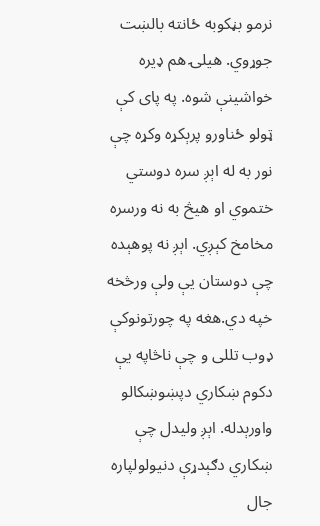نرمو بڼکوبه ځانته بالښت جوړوي. هيلۍ هم ډيره خواشينې شوه. په پای کې ټولو ځناورو پرېکړه وکړه چې نور به له اېږ سره دوستي ختموي او هيڅ به نه ورسره مخامخ کېږي. اېږ نه پوهېده چې دوستان يې ولې ورڅخه خپه دي.هغه په چورتونوکې ډوب تللی و چې ناڅاپه يې دکوم ښکاري دپښوښکالو واورېدله. اېږ وليدل چې ښکاري دګېدړې دنيولولپاره جال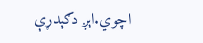اچوي.اېږ دګېدړې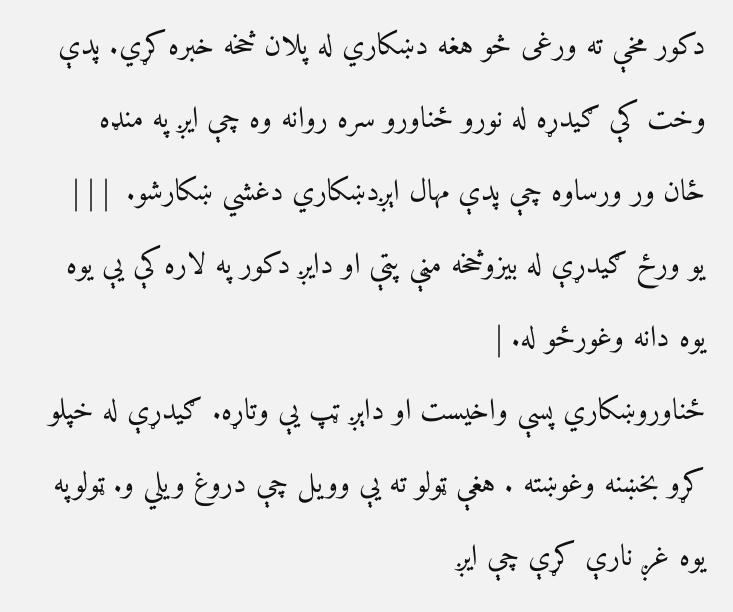دکور مخې ته ورغی څو هغه دښکاري له پلان څخه خبره کړي. پدې وخت کې ګيدړه له نورو ځناورو سره روانه وه چې ايږ په منډه ځان ور ورساوه چې پدې مهال اېږدښکاري دغشي ښکارشو.  | | | يو ورځ ګيدړې له بيزوڅخه مڼې پټې او دايږ دکور په لاره کې يې يوه يوه دانه وغورځو له. |
ځناوروښکاري پسې واخيست او داېږ ټپ يې وتاړه. ګيدړې له خپلو کړو بخښنه وغوښته . هغې ټولو ته يې وويل چې دروغ ويلي و. ټولوپه يوه غږ نارې کړې چې ايږ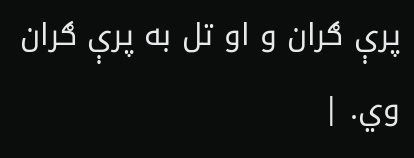پرې ګران و او تل به پرې ګران وي. |